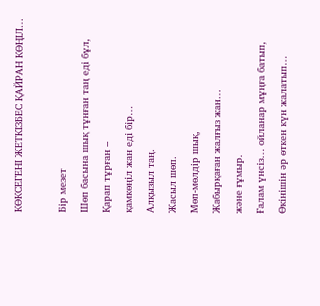КӨКСЕГЕНІ ЖЕТКІЗБЕС ҚАЙРАН КӨҢІЛ…

Бір мезет
Шөп басына шық тұнған таң еді бұл,
Қарап тұрған –
қамкөңіл жан еді бір…
Алқызыл таң.
Жасыл шөп.
Мөп-мөлдір шық,
Жабырқаған жалғыз жан…
және ғұмыр.
Ғалам үнсіз… ойланар мұңға батып,
Өкінішін әр өткен күн жалатып…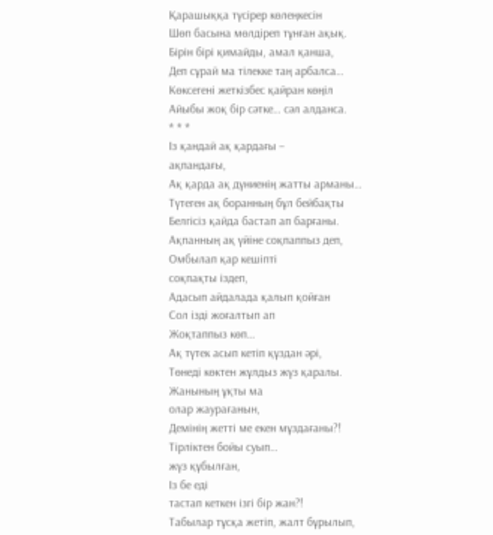Қарашыққа түсірер көлеңкесін
Шөп басына мөлдіреп тұнған ақық.
Бірін бірі қимайды, амал қанша,
Деп сұрай ма тілекке таң арбалса…
Көксегені жеткізбес қайран көңіл
Айыбы жоқ бір сәтке… сәл алданса.
* * *
Із қандай ақ қардағы –
ақпандағы,
Ақ қарда ақ дүниенің жатты арманы…
Түтеген ақ боранның бұл бейбақты
Белгісіз қайда бастап ап барғаны.
Ақпанның ақ үйіне соқпаппыз деп,
Омбылап қар кешіпті
соқпақты іздеп,
Адасып айдалада қалып қойған
Сол ізді жоғалтып ап
Жоқтаппыз көп…
Ақ түтек асып кетіп құздан әрі,
Төнеді көктен жұлдыз жүз қаралы.
Жанының ұқты ма
олар жаурағанын,
Демінің жетті ме екен мұздағаны?!
Тірліктен бойы суып…
жүз құбылған,
Із бе еді
тастап кеткен ізгі бір жан?!
Табылар тұсқа жетіп, жалт бұрылып,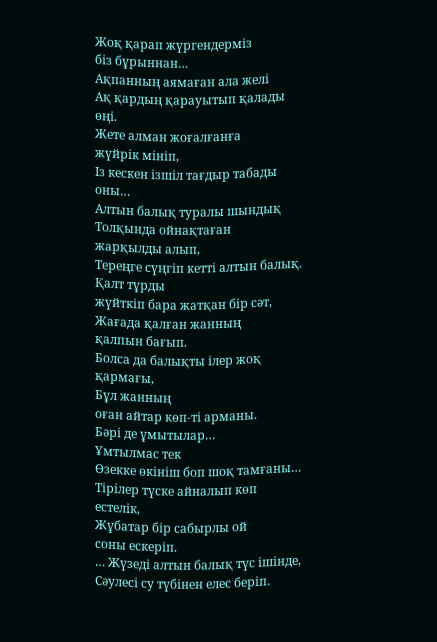Жоқ қарап жүргендерміз
біз бұрыннан…
Ақпанның аямаған ала желі
Ақ қардың қарауытып қалады өңі.
Жете алман жоғалғанға
жүйрік мініп,
Із кескен ізшіл тағдыр табады оны…
Алтын балық туралы шындық
Толқында ойнақтаған
жарқылды алып,
Тереңге сүңгіп кетті алтын балық.
Қалт тұрды
жүйткіп бара жатқан бір сәт,
Жағада қалған жанның
қалпын бағып.
Болса да балықты ілер жоқ қармағы,
Бұл жанның
оған айтар көп-ті арманы.
Бәрі де ұмытылар…
Ұмтылмас тек
Өзекке өкініш боп шоқ тамғаны…
Тірілер түске айналып көп естелік,
Жұбатар бір сабырлы ой
соны ескеріп.
… Жүзеді алтын балық түс ішінде,
Сәулесі су түбінен елес беріп.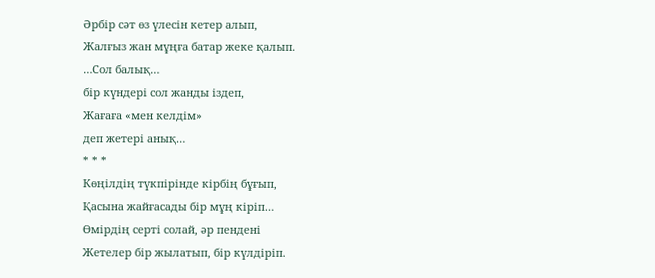Әрбір сәт өз үлесін кетер алып,
Жалғыз жан мұңға батар жеке қалып.
…Сол балық…
бір күндері сол жанды іздеп,
Жағаға «мен келдім»
деп жетері анық…
* * *
Көңілдің түкпірінде кірбің бұғып,
Қасына жайғасады бір мұң кіріп…
Өмірдің серті солай, әр пендені
Жетелер бір жылатып, бір күлдіріп.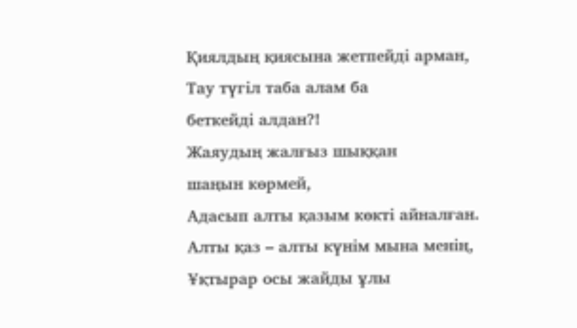Қиялдың қиясына жетпейді арман,
Тау түгіл таба алам ба
беткейді алдан?!
Жаяудың жалғыз шыққан
шаңын көрмей,
Адасып алты қазым көкті айналған.
Алты қаз – алты күнім мына менің,
Ұқтырар осы жайды ұлы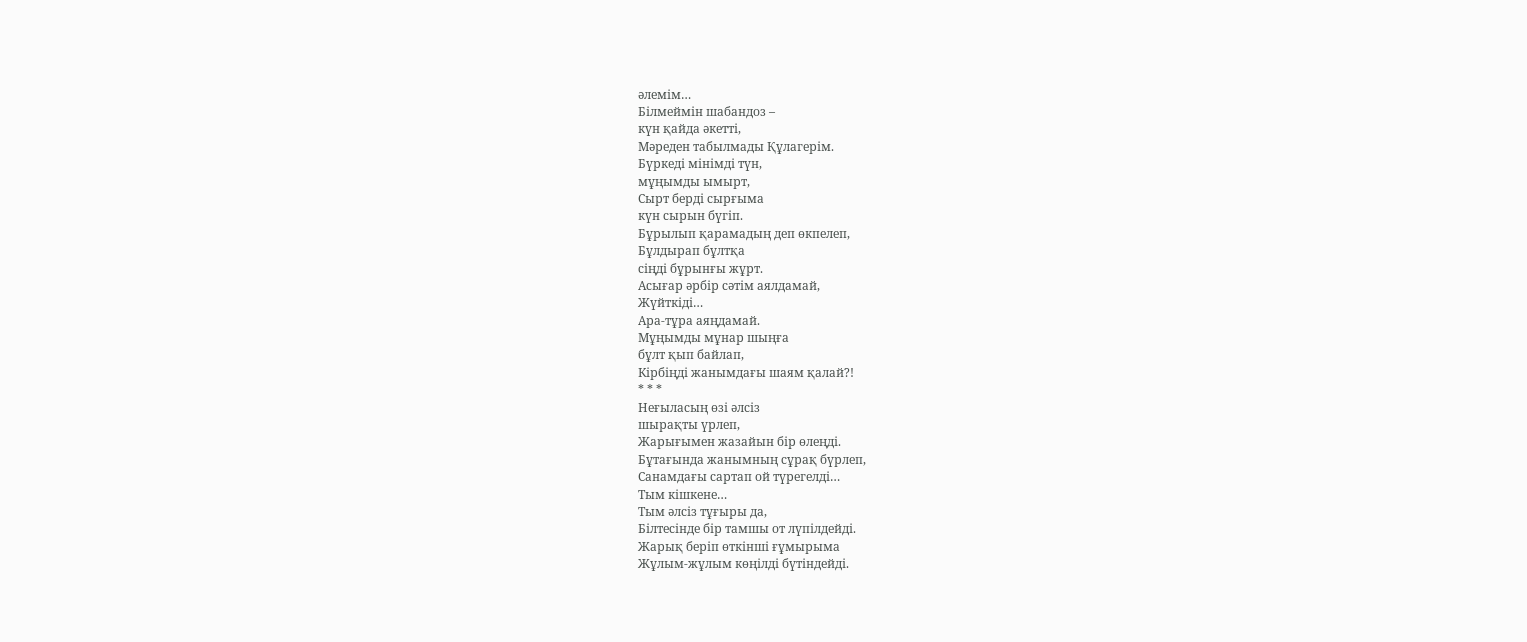әлемім…
Білмеймін шабандоз –
күн қайда әкетті,
Мәреден табылмады Құлагерім.
Бүркеді мінімді түн,
мұңымды ымырт,
Сырт берді сырғыма
күн сырын бүгіп.
Бұрылып қарамадың деп өкпелеп,
Бұлдырап бұлтқа
сіңді бұрынғы жұрт.
Асығар әрбір сәтім аялдамай,
Жүйткіді…
Ара-тұра аяңдамай.
Мұңымды мұнар шыңға
бұлт қып байлап,
Кірбіңді жанымдағы шаям қалай?!
* * *
Неғыласың өзі әлсіз
шырақты үрлеп,
Жарығымен жазайын бір өлеңді.
Бұтағында жанымның сұрақ бүрлеп,
Санамдағы сартап ой түрегелді…
Тым кішкене…
Тым әлсіз тұғыры да,
Білтесінде бір тамшы от лүпілдейді.
Жарық беріп өткінші ғұмырыма
Жұлым-жұлым көңілді бүтіндейді.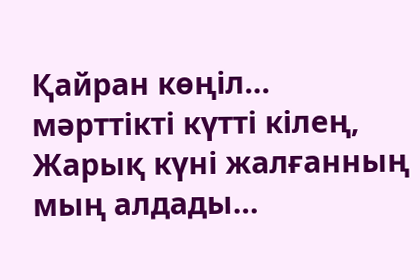Қайран көңіл…
мәрттікті күтті кілең,
Жарық күні жалғанның
мың алдады…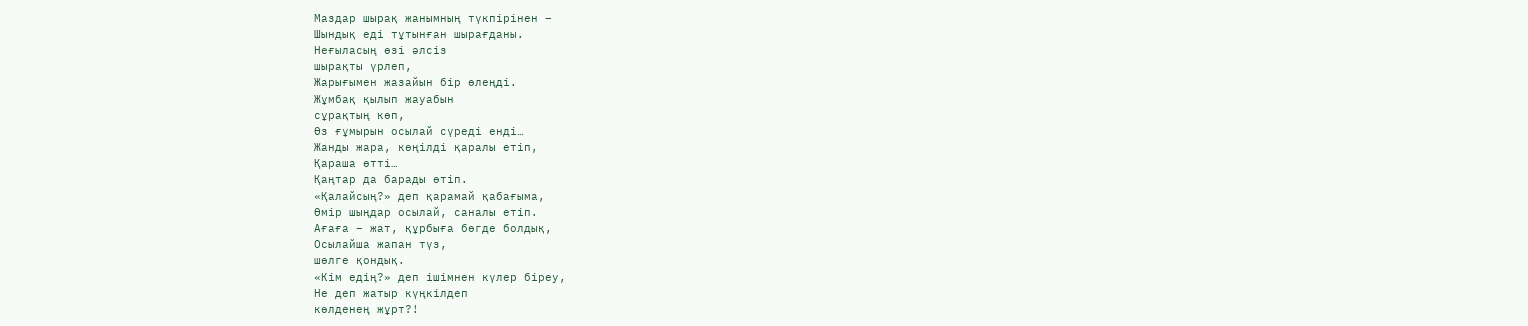Маздар шырақ жанымның түкпірінен –
Шындық еді тұтынған шырағданы.
Неғыласың өзі әлсіз
шырақты үрлеп,
Жарығымен жазайын бір өлеңді.
Жұмбақ қылып жауабын
сұрақтың көп,
Өз ғұмырын осылай сүреді енді…
Жанды жара, көңілді қаралы етіп,
Қараша өтті…
Қаңтар да барады өтіп.
«Қалайсың?» деп қарамай қабағыма,
Өмір шыңдар осылай, саналы етіп.
Ағаға – жат, құрбыға бөгде болдық,
Осылайша жапан түз,
шөлге қондық.
«Кім едің?» деп ішімнен күлер біреу,
Не деп жатыр күңкілдеп
көлденең жұрт?!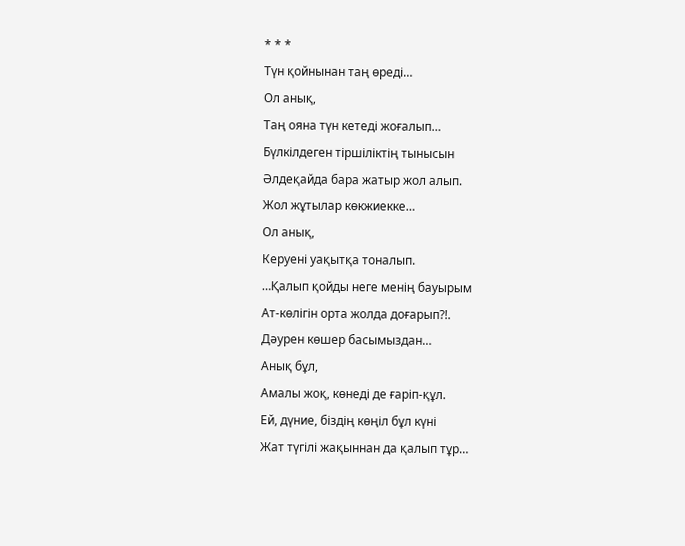* * *
Түн қойнынан таң өреді…
Ол анық,
Таң ояна түн кетеді жоғалып…
Бүлкілдеген тіршіліктің тынысын
Әлдеқайда бара жатыр жол алып.
Жол жұтылар көкжиекке…
Ол анық,
Керуені уақытқа тоналып.
…Қалып қойды неге менің бауырым
Ат-көлігін орта жолда доғарып?!.
Дәурен көшер басымыздан…
Анық бұл,
Амалы жоқ, көнеді де ғаріп-құл.
Ей, дүние, біздің көңіл бұл күні
Жат түгілі жақыннан да қалып тұр…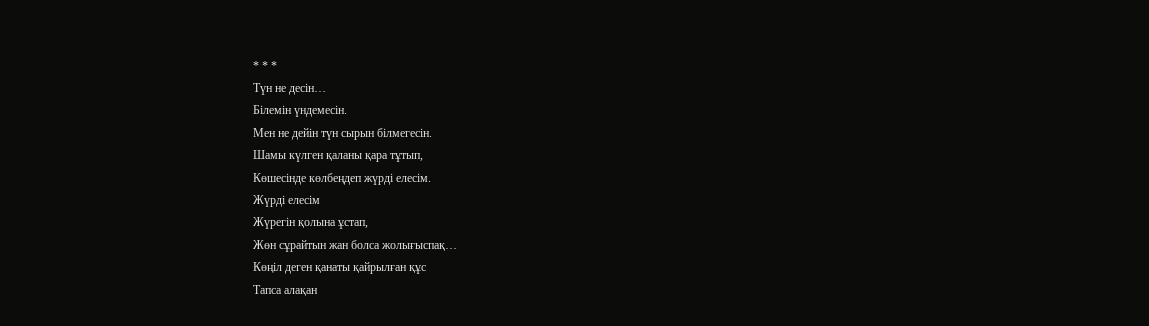* * *
Түн не десін…
Білемін үндемесін.
Мен не дейін түн сырын білмегесін.
Шамы күлген қаланы қара тұтып,
Көшесінде көлбеңдеп жүрді елесім.
Жүрді елесім
Жүрегін қолына ұстап,
Жөн сұрайтын жан болса жолығыспақ…
Көңіл деген қанаты қайрылған құс
Тапса алақан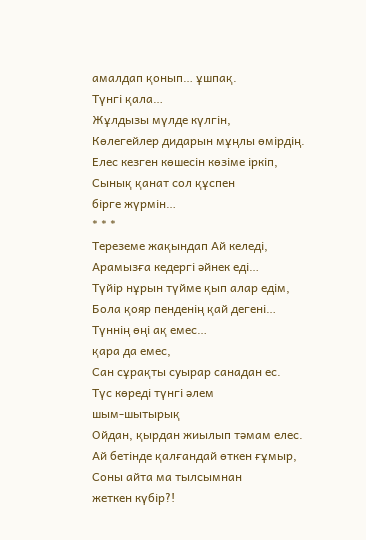амалдап қонып… ұшпақ.
Түнгі қала…
Жұлдызы мүлде күлгін,
Көлегейлер дидарын мұңлы өмірдің.
Елес кезген көшесін көзіме іркіп,
Сынық қанат сол құспен
бірге жүрмін…
* * *
Тереземе жақындап Ай келеді,
Арамызға кедергі әйнек еді…
Түйір нұрын түйме қып алар едім,
Бола қояр пенденің қай дегені…
Түннің өңі ақ емес…
қара да емес,
Сан сұрақты суырар санадан ес.
Түс көреді түнгі әлем
шым-шытырық
Ойдан, қырдан жиылып тәмам елес.
Ай бетінде қалғандай өткен ғұмыр,
Соны айта ма тылсымнан
жеткен күбір?!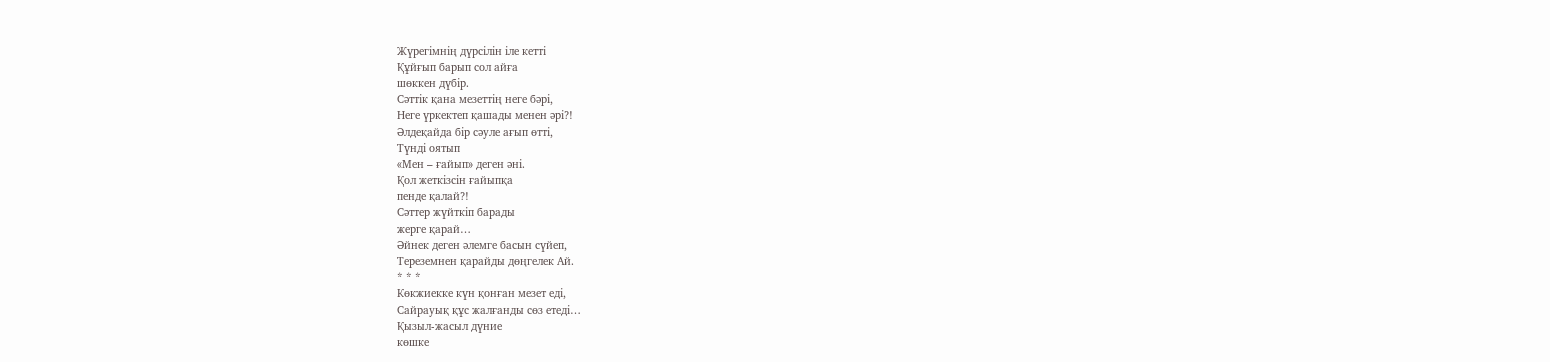Жүрегімнің дүрсілін іле кетті
Құйғып барып сол айға
шөккен дүбір.
Сәттік қана мезеттің неге бәрі,
Неге үркектеп қашады менен әрі?!
Әлдеқайда бір сәуле ағып өтті,
Түнді оятып
«Мен – ғайып» деген әні.
Қол жеткізсін ғайыпқа
пенде қалай?!
Сәттер жүйткіп барады
жерге қарай…
Әйнек деген әлемге басын сүйеп,
Тереземнен қарайды дөңгелек Ай.
* * *
Көкжиекке күн қонған мезет еді,
Сайрауық құс жалғанды сөз етеді…
Қызыл-жасыл дүние
көшке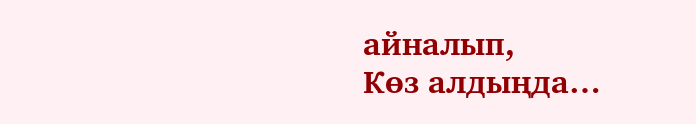айналып,
Көз алдыңда…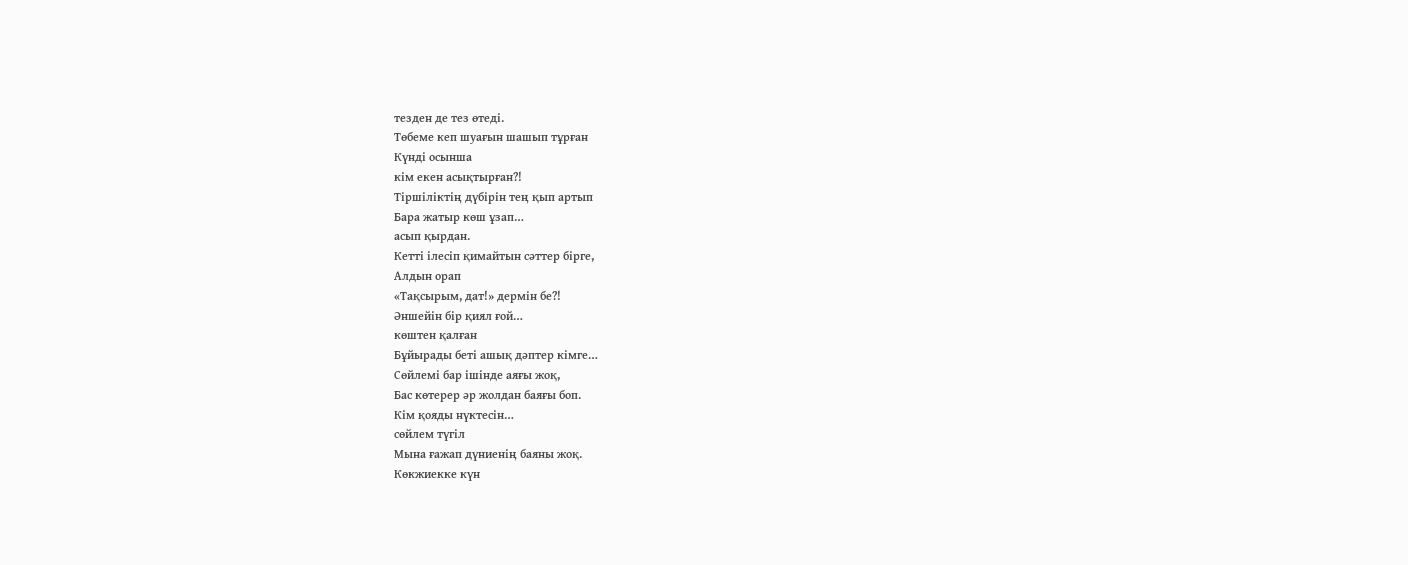тезден де тез өтеді.
Төбеме кеп шуағын шашып тұрған
Күнді осынша
кім екен асықтырған?!
Тіршіліктің дүбірін тең қып артып
Бара жатыр көш ұзап…
асып қырдан.
Кетті ілесіп қимайтын сәттер бірге,
Алдын орап
«Тақсырым, дат!» дермін бе?!
Әншейін бір қиял ғой…
көштен қалған
Бұйырады беті ашық дәптер кімге…
Сөйлемі бар ішінде аяғы жоқ,
Бас көтерер әр жолдан баяғы боп.
Кім қояды нүктесін…
сөйлем түгіл
Мына ғажап дүниенің баяны жоқ.
Көкжиекке күн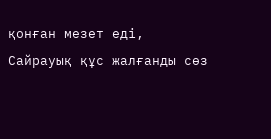қонған мезет еді,
Сайрауық құс жалғанды сөз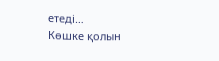етеді…
Көшке қолын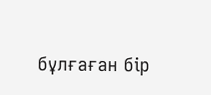бұлғаған бір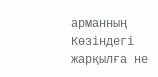арманның
Көзіндегі жарқылға не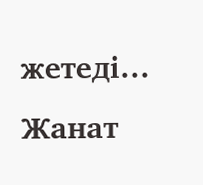жетеді…
Жанат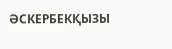ӘСКЕРБЕКҚЫЗЫ